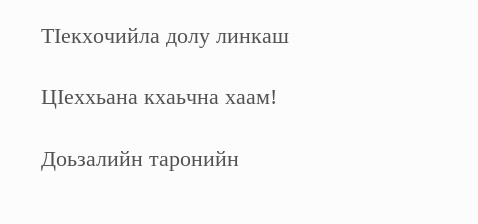ТIекхочийла долу линкаш

ЦIеххьана кхаьчна хаам!

Доьзалийн таронийн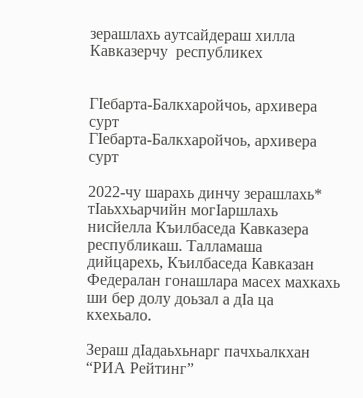зерашлахь аутсайдераш хилла Кавказерчу  республикех


ГIебарта-Балкхаройчоь, архивера сурт
ГIебарта-Балкхаройчоь, архивера сурт

2022-чу шарахь динчу зерашлахь* тIаьххьарчийн могIаршлахь нисйелла Къилбаседа Кавказера республикаш. Талламаша дийцарехь, Къилбаседа Кавказан Федералан гонашлара масех махкахь ши бер долу доьзал а дIа ца кхехьало.

Зераш дIадаьхьнарг пачхьалкхан “РИА Рейтинг”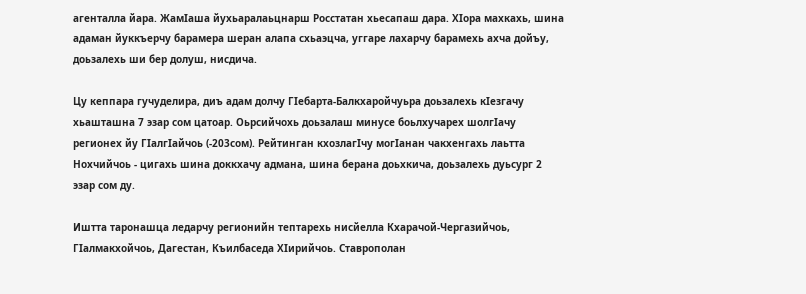агенталла йара. ЖамIаша йухьаралаьцнарш Росстатан хьесапаш дара. ХIора махкахь, шина адаман йуккъерчу барамера шеран алапа схьаэцча, уггаре лахарчу барамехь ахча дойъу, доьзалехь ши бер долуш, нисдича.

Цу кеппара гучуделира, диъ адам долчу ГIебарта-Балкхаройчуьра доьзалехь кIезгачу хьашташна 7 эзар сом цатоар. Оьрсийчохь доьзалаш минусе боьлхучарех шолгIачу регионех йу ГIалгIайчоь (-203сом). Рейтинган кхозлагIчу могIанан чакхенгахь лаьтта Нохчийчоь - цигахь шина доккхачу адмана, шина берана доьхкича, доьзалехь дуьсург 2 эзар сом ду.

Иштта таронашца ледарчу регионийн тептарехь нисйелла Кхарачой-Чергазийчоь, ГIалмакхойчоь, Дагестан, Къилбаседа ХIирийчоь. Ставрополан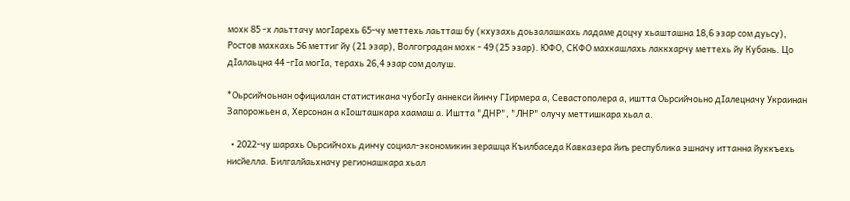мохк 85 -х лаьттачу могIарехь 65-чу меттехь лаьтташ бу (кхузахь доьзалашкахь ладаме доцчу хьашташна 18,6 эзар сом дуьсу), Ростов махкахь 56 меттиг йу (21 эзар), Волгоградан мохк - 49 (25 эзар). ЮФО, СКФО махкашлахь лаккхарчу меттехь йу Кубань. Цо дIалаьцна 44 -гIа могIа, терахь 26,4 эзар сом долуш.

*Оьрсийчоьнан официалан статистикана чубогIу аннекси йинчу ГIирмера а, Севастополера а, иштта Оьрсийчоьно дIалецначу Украинан Запорожьен а, Херсонан а кIошташкара хаамаш а. Иштта "ДНР", "ЛНР" олучу меттишкара хьал а.

  • 2022-чу шарахь Оьрсийчохь динчу социал-экономикин зерашца Къилбаседа Кавказера йиъ республика эшначу иттанна йуккъехь нисйелла. Билгалйаьхначу регионашкара хьал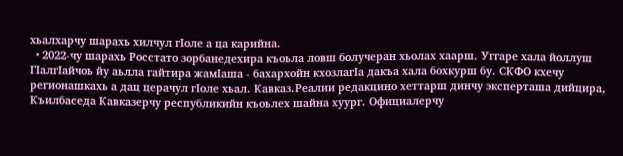хьалхарчу шарахь хилчул гIоле а ца карийна.
  • 2022-чу шарахь Росстато зорбанедехира къоьла ловш болучеран хьолах хаарш. Уггаре хала йоллуш ГIалгIайчоь йу аьлла гайтира жамIаша - бахархойн кхозлагIа дакъа хала бохкурш бу. СКФО кхечу регионашкахь а дац церачул гIоле хьал. Кавказ.Реалии редакцино хеттарш динчу эксперташа дийцира, Къилбаседа Кавказерчу республикийн къоьлех шайна хуург. Официалерчу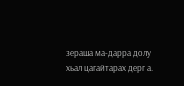зераша ма-дарра долу хьал цагайтарах дерг а.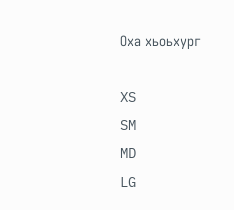Оха хьоьхург

XS
SM
MD
LG